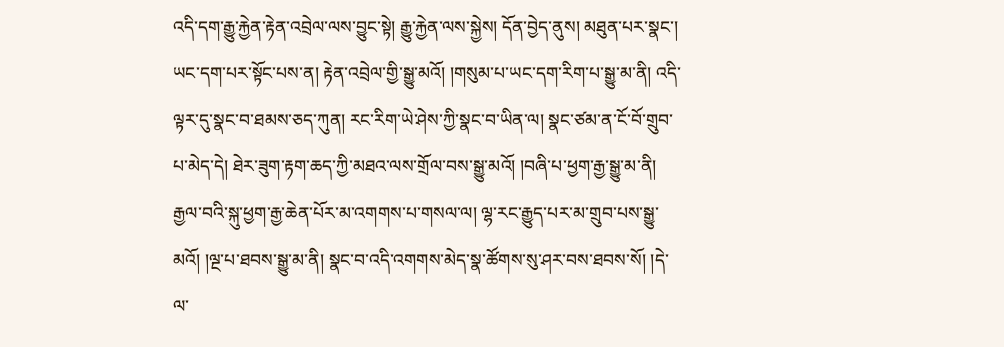འདི་དག་རྒྱུ་རྐྱེན་རྟེན་འབྲེལ་ལས་བྱུང་སྟེ། རྒྱུ་རྐྱེན་ལས་སྐྱེས། དོན་བྱེད་ནུས། མཐུན་པར་སྣང་། ཡང་དག་པར་སྟོང་པས་ན། རྟེན་འབྲེལ་གྱི་སྒྱུ་མའོ། །གསུམ་པ་ཡང་དག་རིག་པ་སྒྱུ་མ་ནི། འདི་ལྟར་དུ་སྣང་བ་ཐམས་ཅད་ཀུན། རང་རིག་ཡེ་ཤེས་ཀྱི་སྣང་བ་ཡིན་ལ། སྣང་ཙམ་ན་ངོ་བོ་གྲུབ་པ་མེད་དེ། ཐེར་ཟུག་རྟག་ཆད་ཀྱི་མཐའ་ལས་གྲོལ་བས་སྒྱུ་མའོ། །བཞི་པ་ཕྱག་རྒྱ་སྒྱུ་མ་ནི། རྒྱལ་བའི་སྐུ་ཕྱག་རྒྱ་ཆེན་པོར་མ་འགགས་པ་གསལ་ལ། ལྷ་རང་རྒྱུད་པར་མ་གྲུབ་པས་སྒྱུ་མའོ། །ལྔ་པ་ཐབས་སྒྱུ་མ་ནི། སྣང་བ་འདི་འགགས་མེད་སྣ་ཚོགས་སུ་ཤར་བས་ཐབས་སོ། །དེ་ལ་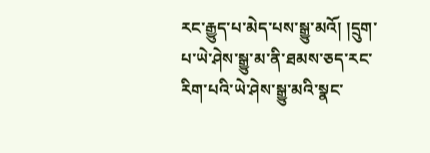རང་རྒྱུད་པ་མེད་པས་སྒྱུ་མའོ། །དྲུག་པ་ཡེ་ཤེས་སྒྱུ་མ་ནི་ཐམས་ཅད་རང་རིག་པའི་ཡེ་ཤེས་སྒྱུ་མའི་སྣང་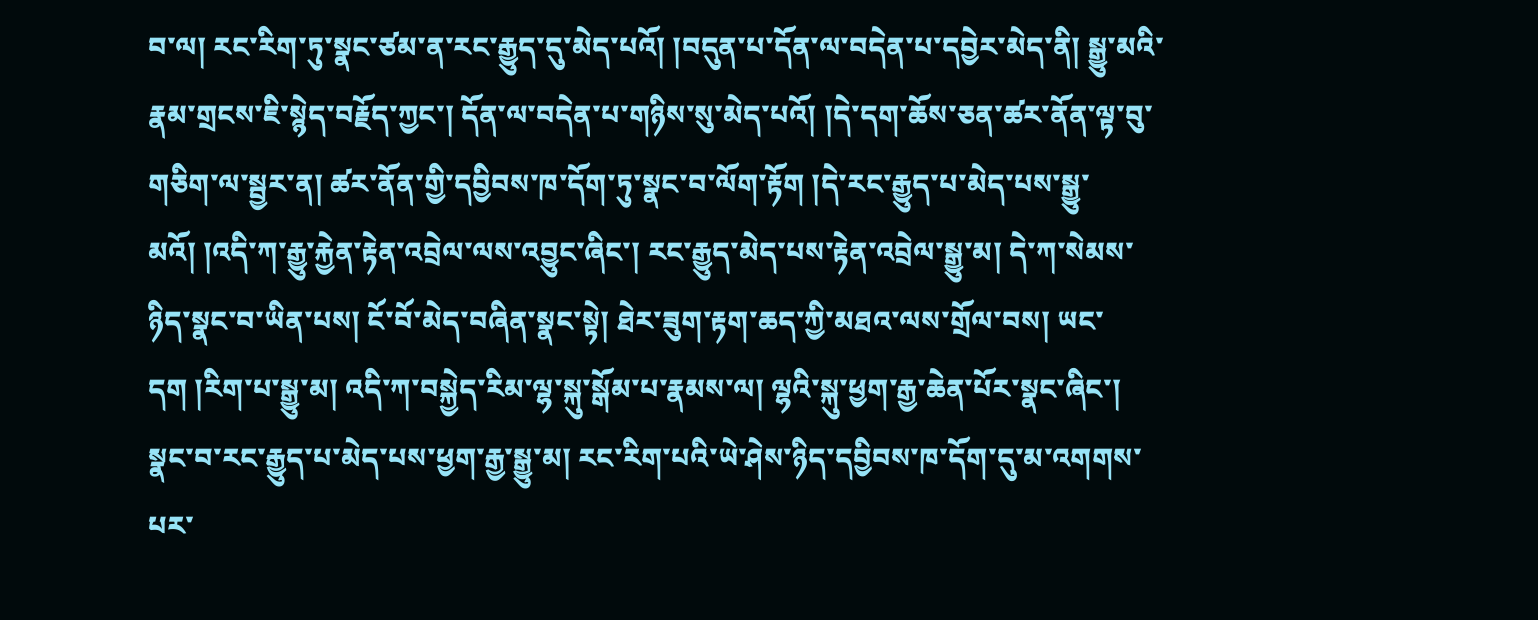བ་ལ། རང་རིག་ཏུ་སྣང་ཙམ་ན་རང་རྒྱུད་དུ་མེད་པའོ། །བདུན་པ་དོན་ལ་བདེན་པ་དབྱེར་མེད་ནི། སྒྱུ་མའི་རྣམ་གྲངས་ཇི་སྙེད་བརྗོད་ཀྱང་། དོན་ལ་བདེན་པ་གཉིས་སུ་མེད་པའོ། །དེ་དག་ཆོས་ཅན་ཚར་ནོན་ལྟ་བུ་གཅིག་ལ་སྦྱར་ན། ཚར་ནོན་གྱི་དབྱིབས་ཁ་དོག་ཏུ་སྣང་བ་ལོག་རྟོག །དེ་རང་རྒྱུད་པ་མེད་པས་སྒྱུ་མའོ། །འདི་ཀ་རྒྱུ་རྐྱེན་རྟེན་འབྲེལ་ལས་འབྱུང་ཞིང་། རང་རྒྱུད་མེད་པས་རྟེན་འབྲེལ་སྒྱུ་མ། དེ་ཀ་སེམས་ཉིད་སྣང་བ་ཡིན་པས། ངོ་བོ་མེད་བཞིན་སྣང་སྟེ། ཐེར་ཟུག་རྟག་ཆད་ཀྱི་མཐའ་ལས་གྲོལ་བས། ཡང་དག །རིག་པ་སྒྱུ་མ། འདི་ཀ་བསྐྱེད་རིམ་ལྷ་སྐུ་སྒོམ་པ་རྣམས་ལ། ལྷའི་སྐུ་ཕྱག་རྒྱ་ཆེན་པོར་སྣང་ཞིང་། སྣང་བ་རང་རྒྱུད་པ་མེད་པས་ཕྱག་རྒྱ་སྒྱུ་མ། རང་རིག་པའི་ཡེ་ཤེས་ཉིད་དབྱིབས་ཁ་དོག་དུ་མ་འགགས་པར་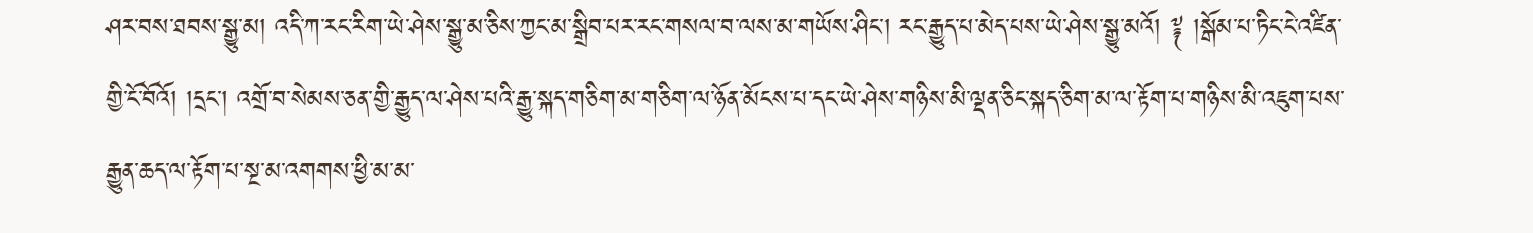ཤར་བས་ཐབས་སྒྱུ་མ། འདི་ཀ་རང་རིག་ཡེ་ཤེས་སྒྱུ་མ་ཅིས་ཀྱང་མ་སྒྲིབ་པར་རང་གསལ་བ་ལས་མ་གཡོས་ཤིང་། རང་རྒྱུད་པ་མེད་པས་ཡེ་ཤེས་སྒྱུ་མའོ། ༈ །སྒོམ་པ་ཏིང་ངེ་འཛིན་གྱི་ངོ་བོའོ། །དྲང་། འགྲོ་བ་སེམས་ཅན་གྱི་རྒྱུད་ལ་ཤེས་པའི་རྒྱུ་སྐད་གཅིག་མ་གཅིག་ལ་ཉོན་མོངས་པ་དང་ཡེ་ཤེས་གཉིས་མི་ལྡན་ཅིང་སྐད་ཅིག་མ་ལ་རྟོག་པ་གཉིས་མི་འཇུག་པས་རྒྱུན་ཆད་ལ་རྟོག་པ་སྔ་མ་འགགས་ཕྱི་མ་མ་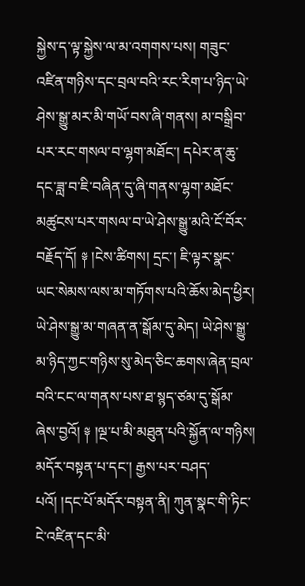སྐྱེས་ད་ལྟ་སྐྱེས་ལ་མ་འགགས་པས། གཟུང་འཛིན་གཉིས་དང་བྲལ་བའི་རང་རིག་པ་ཉིད་ཡེ་ཤེས་སྒྱུ་མར་མི་གཡོ་བས་ཞི་གནས། མ་བསྒྲིབ་པར་རང་གསལ་བ་ལྷག་མཐོང་། དཔེར་ན་ཆུ་དང་ཟླ་བ་ཇི་བཞིན་དུ་ཞི་གནས་ལྷག་མཐོང་མཚུངས་པར་གསལ་བ་ཡེ་ཤེས་སྒྱུ་མའི་ངོ་བོར་བརྗོད་དོ། ༈ །ངེས་ཚིགས། དྲང་། ཇི་ལྟར་སྣང་ཡང་སེམས་ལས་མ་གཏོགས་པའི་ཆོས་མེད་ཕྱིར། ཡེ་ཤེས་སྒྱུ་མ་གཞན་ན་སྒོམ་དུ་མེད། ཡེ་ཤེས་སྒྱུ་མ་ཉིད་ཀྱང་གཉིས་སུ་མེད་ཅིང་ཆགས་ཞེན་བྲལ་བའི་ངང་ལ་གནས་པས་ཐ་སྙད་ཙམ་དུ་སྒོམ་ཞེས་བྱའོ། ༈ །ལྔ་པ་མི་མཐུན་པའི་སྐྱོན་ལ་གཉིས། མདོར་བསྟན་པ་དང་། རྒྱས་པར་བཤད་པའོ། །དང་པོ་མདོར་བསྟན་ནི། ཀུན་སྣང་གི་ཏིང་ངེ་འཛིན་དང་མི་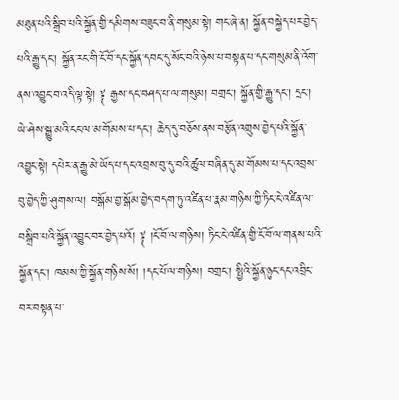མཐུན་པའི་སྒྲིབ་པའི་སྐྱོན་གྱི་དམིགས་བཟུང་བ་ནི་གསུམ་སྟེ། གང་ཞེ་ན། སྐྱོན་བསྐྱེད་པར་བྱེད་པའི་རྒྱུ་དང་། སྐྱོན་རང་གི་ངོ་བོ་དང་སྐྱོན་དབང་དུ་སོང་བའི་ཉེས་པ་བསྟན་པ་དང་གསུམ་ནི་འོག་ནས་འབྱུང་བ་འདི་ལྟ་སྟེ། ༈ རྒྱས་དང་བཤད་པ་ལ་གསུམ། བགྲང་། སྐྱོན་གྱི་རྒྱུ་དང་། དྲང་། ཡེ་ཤེས་སྒྱུ་མའི་ངང་ལ་མ་གོམས་པ་དང་། ཆེད་དུ་བཅོས་ནས་བརྩོན་འགྲུས་བྱེད་པའི་སྐྱོན་འབྱུང་སྟེ། དཔེར་ན་རྒྱུ་མེ་ཡོད་པ་དང་འབྲས་བུ་དུ་བའི་ཚུལ་བཞིན་དུ་མ་གོམས་པ་དང་འབྲས་བུ་བྱེད་ཀྱི་ཤུགས་ལ། བསྒོམ་བྱ་སྒོམ་བྱེད་བདག་ཏུ་འཛིན་པ་རྣམ་གཉིས་ཀྱི་ཏིང་ངེ་འཛིན་ལ་བསྒྲིབ་པའི་སྐྱོན་འབྱུང་བར་བྱེད་པའོ། ༈ །ངོ་བོ་ལ་གཉིས། ཏིང་ངེ་འཛིན་གྱི་ངོ་བོ་ལ་གནས་པའི་སྐྱོན་དང་། ཁམས་ཀྱི་སྐྱོན་གཉིས་སོ། །དང་པོ་ལ་གཉིས། བགྲང་། སྤྱིའི་སྐྱོན་ཉུང་དང་འབྲིང་བར་བསྟན་པ་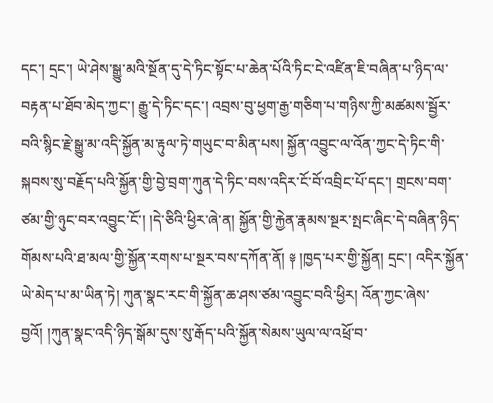དང་། དྲང་། ཡེ་ཤེས་སྒྱུ་མའི་སྔོན་དུ་དེ་ཏིང་སྟོང་པ་ཆེན་པོའི་ཏིང་ངེ་འཛིན་ཇི་བཞིན་པ་ཉིད་ལ་བརྟན་པ་ཐོབ་མེད་ཀྱང་། རྒྱུ་དེ་ཏིང་དང་། འབྲས་བུ་ཕྱག་རྒྱ་གཅིག་པ་གཉིས་ཀྱི་མཚམས་སྦྱོར་བའི་སྙིང་རྗེ་སྒྱུ་མ་འདི་སྐྱོན་མ་རྟུལ་ཏེ་གཡུང་བ་མིན་པས། སྐྱོན་འབྱུང་ལ་འོན་ཀྱང་དེ་ཏིང་གི་སྐབས་སུ་བརྗོད་པའི་སྐྱོན་གྱི་བྱེ་བྲག་ཀུན་དེ་ཏིང་བས་འདིར་ངོ་བོ་འབྲིང་པོ་དང་། གྲངས་བག་ཙམ་གྱི་ཉུང་བར་འབྱུང་ངོ་། །དེ་ཅིའི་ཕྱིར་ཞེ་ན། སྐྱོན་གྱི་རྐྱེན་རྣམས་སྔར་སྤང་ཞིང་དེ་བཞིན་ཉིད་གོམས་པའི་ཐ་མལ་གྱི་སྐྱོན་རགས་པ་སྔར་བས་དཀོན་ནོ། ༈ །ཁྱད་པར་གྱི་སྐྱོན། དྲང་། འདིར་སྐྱོན་ཡེ་མེད་པ་མ་ཡིན་ཏེ། ཀུན་སྣང་རང་གི་སྐྱོན་ཆ་ཤས་ཙམ་འབྱུང་བའི་ཕྱིར། འོན་ཀྱང་ཞེས་བྱའོ། །ཀུན་སྣང་འདི་ཉིད་སྒོམ་དུས་སུ་རྒོད་པའི་སྐྱོན་སེམས་ཡུལ་ལ་འཕྲོ་བ་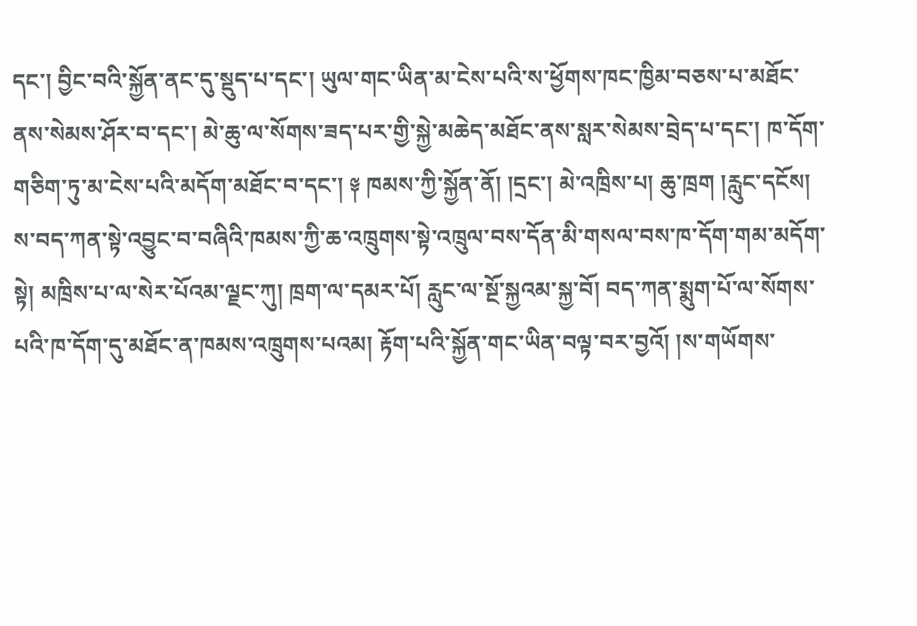དང་། བྱིང་བའི་སྐྱོན་ནང་དུ་སྡུད་པ་དང་། ཡུལ་གང་ཡིན་མ་ངེས་པའི་ས་ཕྱོགས་ཁང་ཁྱིམ་བཅས་པ་མཐོང་ནས་སེམས་ཤོར་བ་དང་། མེ་ཆུ་ལ་སོགས་ཟད་པར་གྱི་སྐྱེ་མཆེད་མཐོང་ནས་སླར་སེམས་བྲེད་པ་དང་། ཁ་དོག་གཅིག་ཏུ་མ་ངེས་པའི་མདོག་མཐོང་བ་དང་། ༈ ཁམས་ཀྱི་སྐྱོན་ནོ། །དྲང་། མེ་འཁྲིས་པ། ཆུ་ཁྲག །རླུང་དངོས། ས་བད་ཀན་སྟེ་འབྱུང་བ་བཞིའི་ཁམས་ཀྱི་ཆ་འཁྲུགས་སྟེ་འཁྲུལ་བས་དོན་མི་གསལ་བས་ཁ་དོག་གམ་མདོག་སྟེ། མཁྲིས་པ་ལ་སེར་པོའམ་ལྗང་ཀུ། ཁྲག་ལ་དམར་པོ། རླུང་ལ་སྔོ་སྐྱའམ་སྐྱ་བོ། བད་ཀན་སྨུག་པོ་ལ་སོགས་པའི་ཁ་དོག་དུ་མཐོང་ན་ཁམས་འཁྲུགས་པའམ། རྟོག་པའི་སྐྱོན་གང་ཡིན་བལྟ་བར་བྱའོ། །ས་གཡོགས་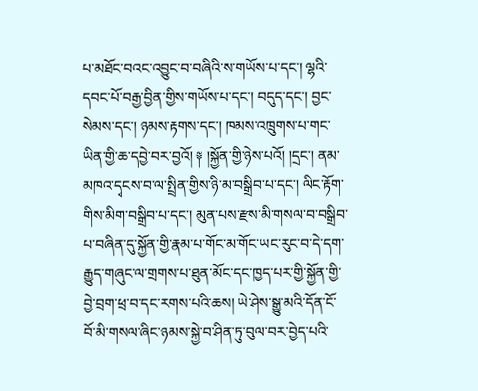པ་མཐོང་བའང་འབྱུང་བ་བཞིའི་ས་གཡོས་པ་དང་། ལྷའི་དབང་པོ་བརྒྱ་བྱིན་གྱིས་གཡོས་པ་དང་། བདུད་དང་། བྱང་སེམས་དང་། ཉམས་རྟགས་དང་། ཁམས་འཁྲུགས་པ་གང་ཡིན་གྱི་ཆ་དབྱེ་བར་བྱའོ། ༈ །སྐྱོན་གྱི་ཉེས་པའོ། །དྲང་། ནམ་མཁའ་དྭངས་བ་ལ་སྤྲིན་གྱིས་ཉི་མ་བསྒྲིབ་པ་དང་། ལིང་རྟོག་གིས་མིག་བསྒྲིབ་པ་དང་། མུན་པས་རྫས་མི་གསལ་བ་བསྒྲིབ་པ་བཞིན་དུ་སྐྱོན་གྱི་རྣམ་པ་གོང་མ་གོང་ཡང་རུང་བ་དེ་དག་རྒྱུད་གཞུང་ལ་གྲགས་པ་ཐུན་མོང་དང་ཁྱད་པར་གྱི་སྐྱོན་གྱི་བྱེ་བྲག་ཕྲ་བ་དང་རགས་པའི་ཆས། ཡེ་ཤེས་སྒྱུ་མའི་དོན་ངོ་བོ་མི་གསལ་ཞིང་ཉམས་སྐྱེ་བ་ཤིན་ཏུ་བུལ་བར་བྱེད་པའི་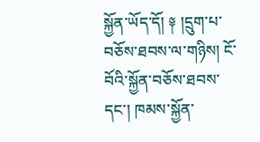སྐྱོན་ཡོད་དོ། ༈ །དྲུག་པ་བཅོས་ཐབས་ལ་གཉིས། ངོ་བོའི་སྐྱོན་བཅོས་ཐབས་དང་། ཁམས་སྐྱོན་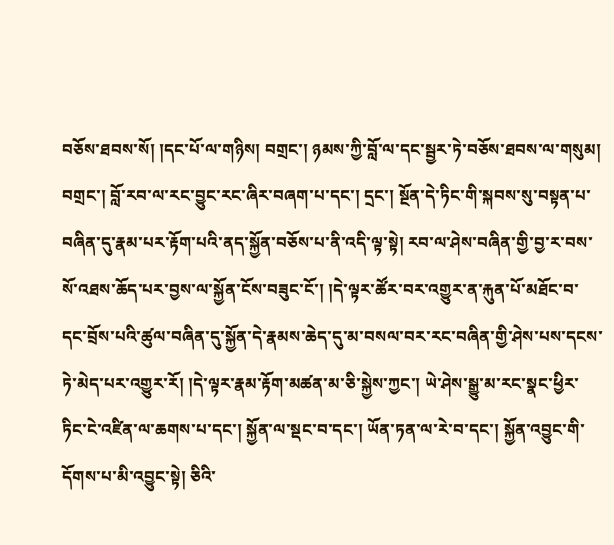བཅོས་ཐབས་སོ། །དང་པོ་ལ་གཉིས། བགྲང་། ཉམས་ཀྱི་བློ་ལ་དང་སྦྱར་ཏེ་བཅོས་ཐབས་ལ་གསུམ། བགྲང་། བློ་རབ་ལ་རང་བྱུང་རང་ཞིར་བཞག་པ་དང་། དྲང་། སྔོན་དེ་ཏིང་གི་སྐབས་སུ་བསྟན་པ་བཞིན་དུ་རྣམ་པར་རྟོག་པའི་ནད་སྐྱོན་བཅོས་པ་ནི་འདི་ལྟ་སྟེ། རབ་ལ་ཤེས་བཞིན་གྱི་བྱ་ར་བས་སོ་འཐས་ཆོད་པར་བྱས་ལ་སྐྱོན་ངོས་བཟུང་ངོ་། །དེ་ལྟར་ཚོར་བར་འགྱུར་ན་རྐུན་པོ་མཐོང་བ་དང་བྲོས་པའི་ཚུལ་བཞིན་དུ་སྐྱོན་དེ་རྣམས་ཆེད་དུ་མ་བསལ་བར་རང་བཞིན་གྱི་ཤེས་པས་དངས་ཏེ་མེད་པར་འགྱུར་རོ། །དེ་ལྟར་རྣམ་རྟོག་མཚན་མ་ཅི་སྐྱེས་ཀྱང་། ཡེ་ཤེས་སྒྱུ་མ་རང་སྣང་ཕྱིར་ཏིང་ངེ་འཛིན་ལ་ཆགས་པ་དང་། སྐྱོན་ལ་སྡང་བ་དང་། ཡོན་ཏན་ལ་རེ་བ་དང་། སྐྱོན་འབྱུང་གི་དོགས་པ་མི་འབྱུང་སྟེ། ཅིའི་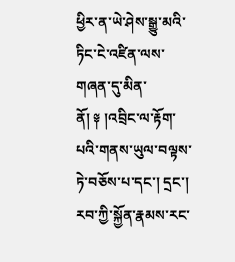ཕྱིར་ན་ཡེ་ཤེས་སྒྱུ་མའི་ཏིང་ངེ་འཛིན་ལས་གཞན་དུ་མིན་ནོ། ༈ །འབྲིང་ལ་རྟོག་པའི་གནས་ཡུལ་བལྟས་ཏེ་བཅོས་པ་དང་། དྲང་། རབ་ཀྱི་སྐྱོན་རྣམས་རང་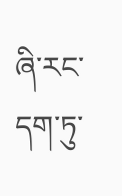ཞི་རང་དག་ཏུ་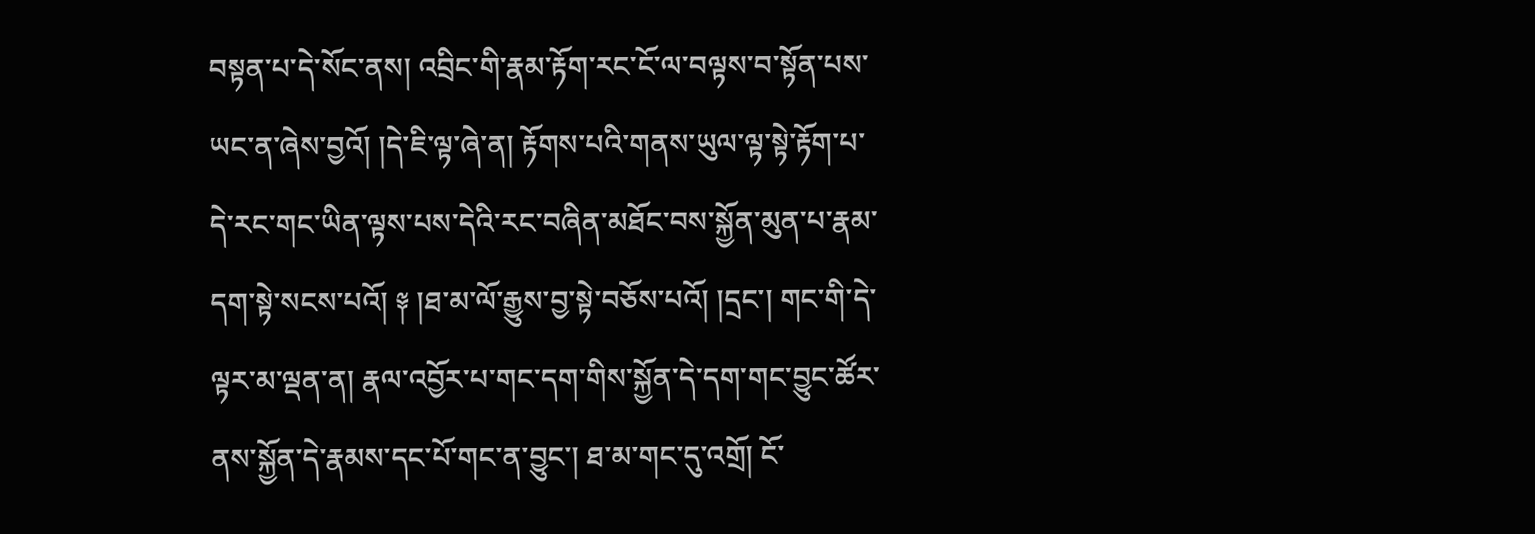བསྟན་པ་དེ་སོང་ནས། འབྲིང་གི་རྣམ་རྟོག་རང་ངོ་ལ་བལྟས་བ་སྟོན་པས་ཡང་ན་ཞེས་བྱའོ། །དེ་ཇི་ལྟ་ཞེ་ན། རྟོགས་པའི་གནས་ཡུལ་ལྟ་སྟེ་རྟོག་པ་དེ་རང་གང་ཡིན་ལྟས་པས་དེའི་རང་བཞིན་མཐོང་བས་སྐྱོན་མུན་པ་རྣམ་དག་སྟེ་སངས་པའོ། ༈ །ཐ་མ་ལོ་རྒྱུས་བྱ་སྟེ་བཅོས་པའོ། །དྲང་། གང་གི་དེ་ལྟར་མ་ལྡན་ན། རྣལ་འབྱོར་པ་གང་དག་གིས་སྐྱོན་དེ་དག་གང་བྱུང་ཚོར་ནས་སྐྱོན་དེ་རྣམས་དང་པོ་གང་ན་བྱུང་། ཐ་མ་གང་དུ་འགྲོ། ངོ་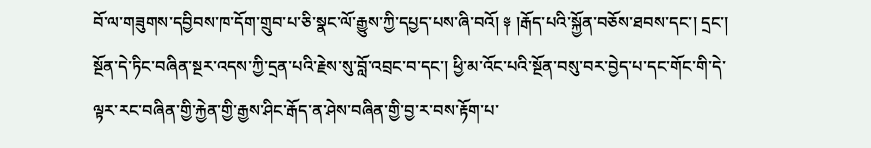བོ་ལ་གཟུགས་དབྱིབས་ཁ་དོག་གྲུབ་པ་ཅི་སྣང་ལོ་རྒྱུས་ཀྱི་དཔྱད་པས་ཞི་བའོ། ༈ །རྒོད་པའི་སྐྱོན་བཅོས་ཐབས་དང་། དྲང་། སྔོན་དེ་ཏིང་བཞིན་སྔར་འདས་ཀྱི་དྲན་པའི་རྗེས་སུ་བློ་འབྲང་བ་དང་། ཕྱི་མ་འོང་པའི་སྔོན་བསུ་བར་བྱེད་པ་དང་གོང་གི་དེ་ལྟར་རང་བཞིན་གྱི་རྐྱེན་གྱི་རྒྱས་ཤིང་རྒོད་ན་ཤེས་བཞིན་གྱི་བྱ་ར་བས་རྟོག་པ་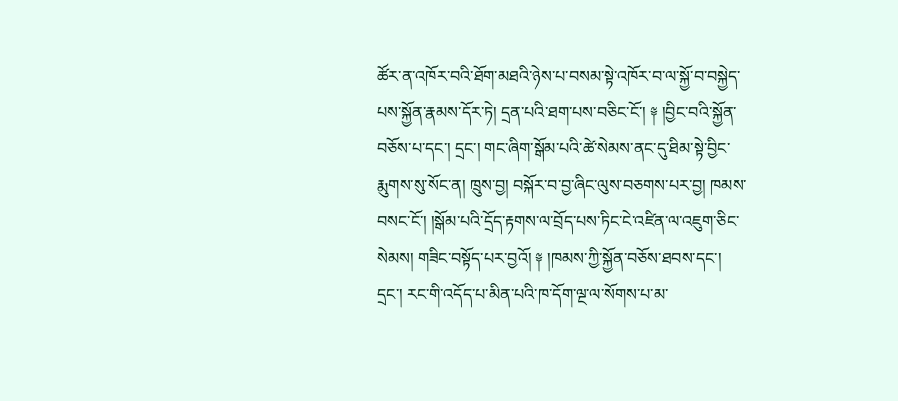ཚོར་ན་འཁོར་བའི་ཐོག་མཐའི་ཉེས་པ་བསམ་སྟེ་འཁོར་བ་ལ་སྐྱོ་བ་བསྐྱེད་པས་སྐྱོན་རྣམས་དོར་ཏེ། དྲན་པའི་ཐག་པས་བཅིང་ངོ་། ༈ །བྱིང་བའི་སྐྱོན་བཅོས་པ་དང་། དྲང་། གང་ཞིག་སྒོམ་པའི་ཚེ་སེམས་ནང་དུ་ཐིམ་སྟེ་བྱིང་རྨུགས་སུ་སོང་ན། ཁྲུས་བྱ། བསྐོར་བ་བྱ་ཞིང་ལུས་བཅགས་པར་བྱ། ཁམས་བསང་ངོ་། །སྒོམ་པའི་དྲོད་རྟགས་ལ་བྲོད་པས་ཏིང་ངེ་འཛིན་ལ་འཇུག་ཅིང་སེམས། གཟིང་བསྟོད་པར་བྱའོ། ༈ །ཁམས་ཀྱི་སྐྱོན་བཅོས་ཐབས་དང་། དྲང་། རང་གི་འདོད་པ་མིན་པའི་ཁ་དོག་ལྔ་ལ་སོགས་པ་མ་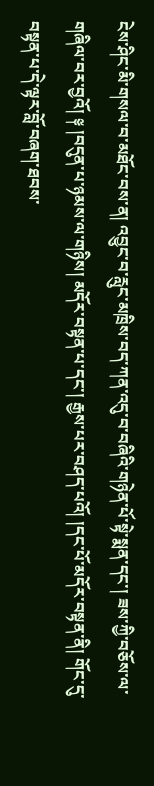ངེས་ཤིང་མི་གསལ་བ་མཐོང་བས་ན། འབྱུང་བ་རླུང་མཁྲིས་བད་ཀན་འདུ་བ་བཞིའི་གཉེན་པོ་སྟེ་སྨན་དང་། ཟས་ཀྱི་བཅོས་ལ་གཞིལ་བར་བྱའོ། ༈ །བདུན་པ་ཉམས་ལ་གཉིས། མདོར་བསྟན་པ་དང་། རྒྱས་པར་བཤད་པའོ། །དང་པོ་མདོར་བསྟན་ནི། གོང་དུ་བསྟན་པ་དེ་ལྟར་བློ་བཞག་ཐབས་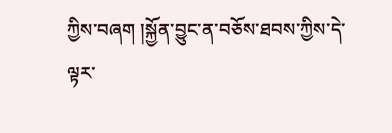ཀྱིས་བཞག །སྐྱོན་བྱུང་ན་བཅོས་ཐབས་ཀྱིས་དེ་ལྟར་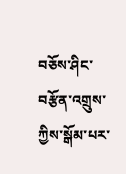བཅོས་ཤིང་བརྩོན་འགྲུས་ཀྱིས་སྒོམ་པར་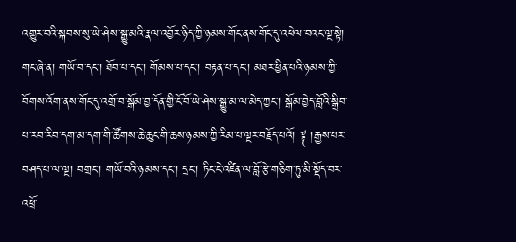འགྱུར་བའི་སྐབས་སུ་ཡེ་ཤེས་སྒྱུ་མའི་རྣལ་འབྱོར་ཉིད་ཀྱི་ཉམས་གོང་ནས་གོང་དུ་འཕེལ་བའང་ལྔ་སྟེ། གང་ཞེ་ན། གཡོ་བ་དང་། ཐོབ་པ་དང་། གོམས་པ་དང་། བརྟན་པ་དང་། མཐར་ཕྱིན་པའི་ཉམས་ཀྱི་བོགས་འོག་ནས་གོང་དུ་འགྲོ་བ་སྒོམ་བྱ་དོན་གྱི་ངོ་བོ་ཡེ་ཤེས་སྒྱུ་མ་ལ་མེད་ཀྱང་། སྒོམ་བྱེད་བློའི་སྒྲིབ་པ་རབ་རིབ་དག་མ་དག་གི་ཚོགས་ཆེ་ཆུང་གི་ཆས་ཉམས་ཀྱི་རིམ་པ་ལྔར་བརྗོད་པའོ། ༈ །རྒྱས་པར་བཤད་པ་ལ་ལྔ། བགྲང་། གཡོ་བའི་ཉམས་དང་། དྲང་། ཏིང་ངེ་འཛིན་ལ་བློ་རྩེ་གཅིག་ཏུ་མི་སྡོད་བར་འཕྲོ་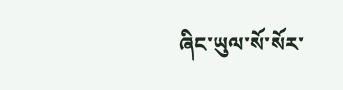ཞིང་ཡུལ་སོ་སོར་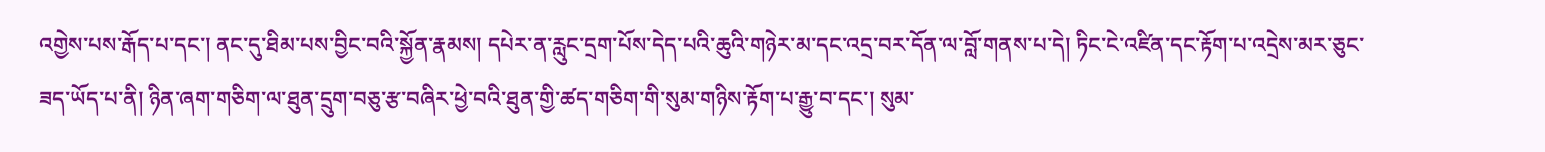འགྱེས་པས་རྒོད་པ་དང་། ནང་དུ་ཐིམ་པས་བྱིང་བའི་སྐྱོན་རྣམས། དཔེར་ན་རླུང་དྲག་པོས་དེད་པའི་ཆུའི་གཉེར་མ་དང་འདྲ་བར་དོན་ལ་བློ་གནས་པ་དེ། ཏིང་ངེ་འཛིན་དང་རྟོག་པ་འདྲེས་མར་ཅུང་ཟད་ཡོད་པ་ནི། ཉིན་ཞག་གཅིག་ལ་ཐུན་དྲུག་བཅུ་རྩ་བཞིར་ཕྱེ་བའི་ཐུན་གྱི་ཚད་གཅིག་གི་སུམ་གཉིས་རྟོག་པ་རྒྱུ་བ་དང་། སུམ་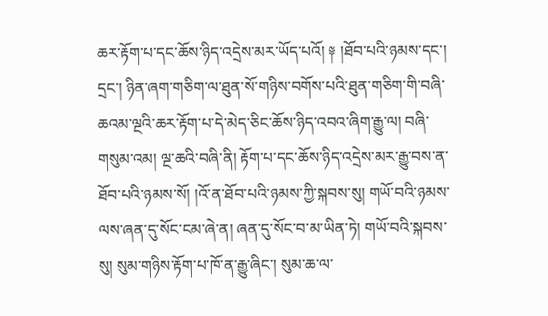ཆར་རྟོག་པ་དང་ཆོས་ཉིད་འདྲེས་མར་ཡོད་པའོ། ༈ །ཐོབ་པའི་ཉམས་དང་། དྲང་། ཉིན་ཞག་གཅིག་ལ་ཐུན་སོ་གཉིས་བགོས་པའི་ཐུན་གཅིག་གི་བཞི་ཆའམ་ལྔའི་ཆར་རྟོག་པ་དེ་མེད་ཅིང་ཆོས་ཉིད་འབའ་ཞིག་རྒྱུ་ལ། བཞི་གསུམ་འམ། ལྔ་ཆའི་བཞི་ནི། རྟོག་པ་དང་ཆོས་ཉིད་འདྲེས་མར་རྒྱུ་བས་ན་ཐོབ་པའི་ཉམས་སོ། །འོ་ན་ཐོབ་པའི་ཉམས་ཀྱི་སྐབས་སུ། གཡོ་བའི་ཉམས་ལས་ཞན་དུ་སོང་ངམ་ཞེ་ན། ཞན་དུ་སོང་བ་མ་ཡིན་ཏེ། གཡོ་བའི་སྐབས་སུ། སུམ་གཉིས་རྟོག་པ་ཁོ་ན་རྒྱུ་ཞིང་། སུམ་ཆ་ལ་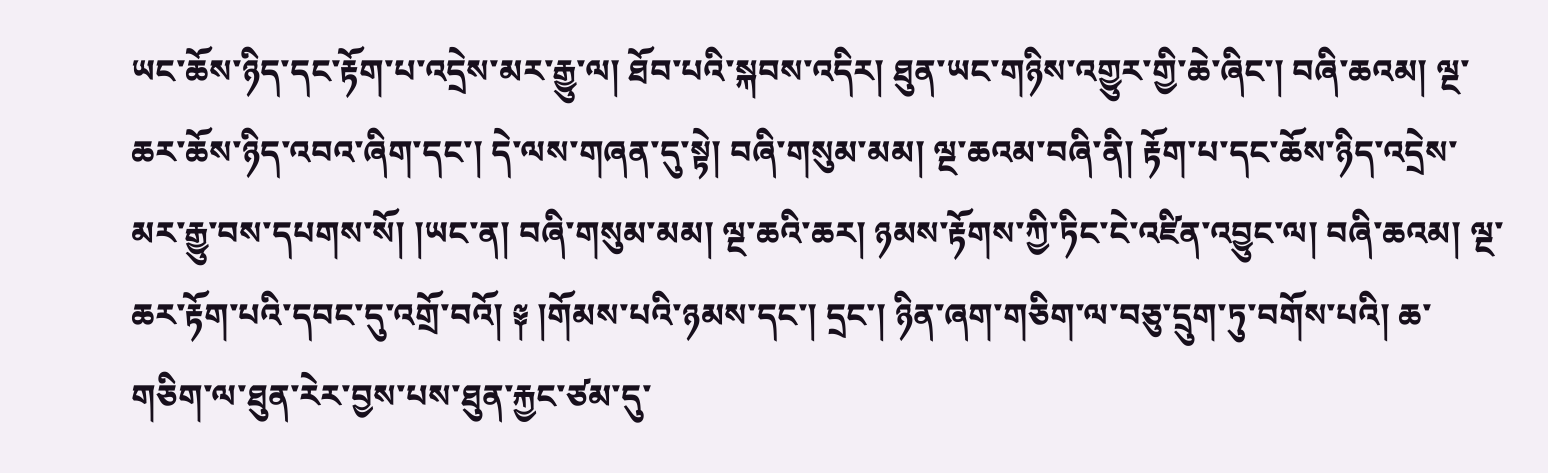ཡང་ཆོས་ཉིད་དང་རྟོག་པ་འདྲེས་མར་རྒྱུ་ལ། ཐོབ་པའི་སྐབས་འདིར། ཐུན་ཡང་གཉིས་འགྱུར་གྱི་ཆེ་ཞིང་། བཞི་ཆའམ། ལྔ་ཆར་ཆོས་ཉིད་འབའ་ཞིག་དང་། དེ་ལས་གཞན་དུ་སྟེ། བཞི་གསུམ་མམ། ལྔ་ཆའམ་བཞི་ནི། རྟོག་པ་དང་ཆོས་ཉིད་འདྲེས་མར་རྒྱུ་བས་དཔགས་སོ། །ཡང་ན། བཞི་གསུམ་མམ། ལྔ་ཆའི་ཆར། ཉམས་རྟོགས་ཀྱི་ཏིང་ངེ་འཛིན་འབྱུང་ལ། བཞི་ཆའམ། ལྔ་ཆར་རྟོག་པའི་དབང་དུ་འགྲོ་བའོ། ༈ །གོམས་པའི་ཉམས་དང་། དྲང་། ཉིན་ཞག་གཅིག་ལ་བཅུ་དྲུག་ཏུ་བགོས་པའི། ཆ་གཅིག་ལ་ཐུན་རེར་བྱས་པས་ཐུན་རྐྱང་ཙམ་དུ་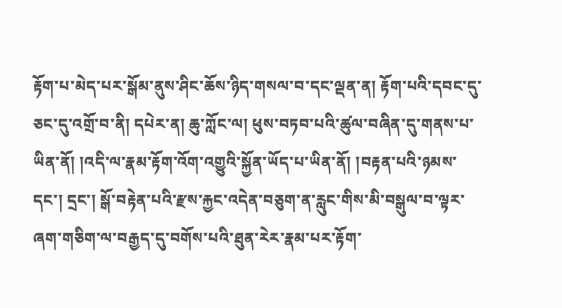རྟོག་པ་མེད་པར་སྒོམ་ནུས་ཤིང་ཆོས་ཉིད་གསལ་བ་དང་ལྡན་ན། རྟོག་པའི་དབང་དུ་ཅང་དུ་འགྲོ་བ་ནི། དཔེར་ན། ཆུ་ཀློང་ལ། ཕུས་བཏབ་པའི་ཚུལ་བཞིན་དུ་གནས་པ་ཡིན་ནོ། །འདི་ལ་རྣམ་རྟོག་འོག་འགྱུའི་སྐྱོན་ཡོད་པ་ཡིན་ནོ། །བརྟན་པའི་ཉམས་དང་། དྲང་། སྒོ་བརྟེན་པའི་རྫས་རྐྱང་འདེན་བཅུག་ན་རླུང་གིས་མི་བསྒུལ་བ་ལྟར་ཞག་གཅིག་ལ་བརྒྱད་དུ་བགོས་པའི་ཐུན་རེར་རྣམ་པར་རྟོག་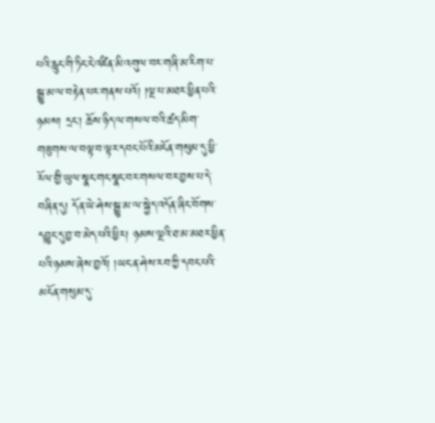པའི་རླུང་གི་ཏིང་ངེ་འཛིན་མི་འགུལ་བར་གཞི་མ་རིག་པ་སྒྱུ་མ་ལ་བརྟེན་པར་གནས་པའོ། །ལྔ་པ་མཐར་ཕྱིན་པའི་ཉམས། དྲང་། ཆོས་ཉིད་ལ་གསལ་བའི་ཚད་མིག་གཟུགས་ལ་བལྟ་བ་ལྟར་དབང་པོའི་མངོན་གསུམ་དུ་ཕྱི་རོལ་གྱི་ཡུལ་སྣང་གང་སྣང་བར་གསལ་བར་བྱས་པ་དེ་བཞིན་དུ། དོན་ཡེ་ཤེས་སྒྱུ་མ་ལ་སྐྱེད་འདོན་ཞིང་བོགས་དབྱུང་དུ་བྱ་བ་མེད་པའི་ཕྱིར། ཉམས་ལྔའི་ཐ་མ་མཐར་ཕྱིན་པའི་ཉམས་ཞེས་བྱའོ། །ཡང་ན་ཤེས་རབ་ཀྱི་དབང་པའི་མངོན་གསུམ་དུ་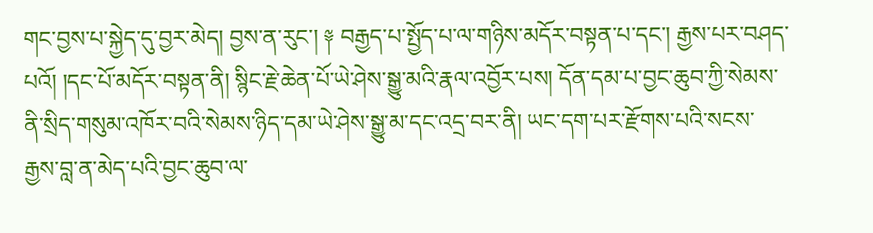གང་བྱས་པ་སྐྱེད་དུ་བྱར་མེད། བྱས་ན་རུང་། ༈ བརྒྱད་པ་སྤྱོད་པ་ལ་གཉིས་མདོར་བསྟན་པ་དང་། རྒྱས་པར་བཤད་པའོ། །དང་པོ་མདོར་བསྟན་ནི། སྙིང་རྗེ་ཆེན་པོ་ཡེ་ཤེས་སྒྱུ་མའི་རྣལ་འབྱོར་པས། དོན་དམ་པ་བྱང་ཆུབ་ཀྱི་སེམས་ནི་སྲིད་གསུམ་འཁོར་བའི་སེམས་ཉིད་དམ་ཡེ་ཤེས་སྒྱུ་མ་དང་འདྲ་བར་ནི། ཡང་དག་པར་རྫོགས་པའི་སངས་རྒྱས་བླ་ན་མེད་པའི་བྱང་ཆུབ་ལ་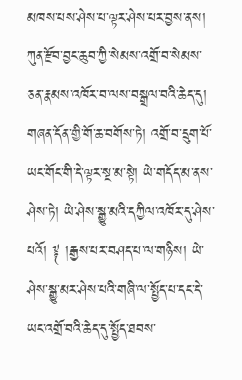མཁས་པས་ཤེས་པ་ལྟར་ཤེས་པར་བྱས་ནས། ཀུན་རྫོབ་བྱང་ཆུབ་ཀྱི་སེམས་འགྲོ་བ་སེམས་ཅན་རྣམས་འཁོར་བ་ལས་བསྒྲལ་བའི་ཆེད་དུ། གཞན་དོན་གྱི་གོ་ཆ་བགོས་ཏེ། འགྲོ་བ་དྲུག་པོ་ཡང་གོང་གི་དེ་ལྟར་སྔ་མ་སྟེ། ཡེ་གདོད་མ་ནས་ཤེས་ཏེ། ཡེ་ཤེས་སྒྱུ་མའི་དཀྱིལ་འཁོར་དུ་ཤེས་པའོ། ༈ །རྒྱས་པར་བཤད་པ་ལ་གཉིས། ཡེ་ཤེས་སྒྱུ་མར་ཤེས་པའི་གཞི་ལ་སྤྱོད་པ་དང་དེ་ཡང་འགྲོ་བའི་ཆེད་དུ་སྤྱོད་ཐབས་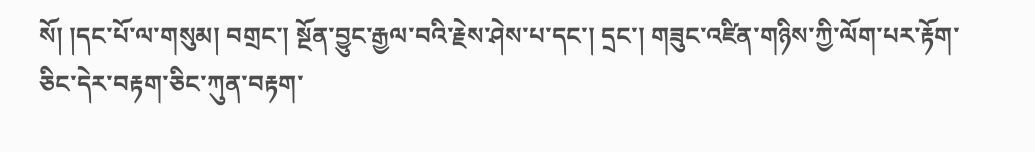སོ། །དང་པོ་ལ་གསུམ། བགྲང་། སྔོན་བྱུང་རྒྱལ་བའི་རྗེས་ཤེས་པ་དང་། དྲང་། གཟུང་འཛིན་གཉིས་ཀྱི་ལོག་པར་རྟོག་ཅིང་དེར་བརྟག་ཅིང་ཀུན་བརྟག་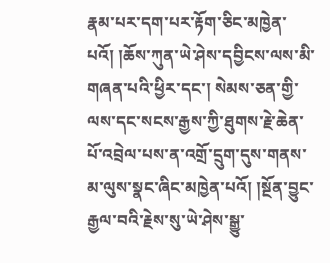རྣམ་པར་དག་པར་རྟོག་ཅིང་མཁྱེན་པའོ། །ཆོས་ཀུན་ཡེ་ཤེས་དབྱིངས་ལས་མི་གཞན་པའི་ཕྱིར་དང་། སེམས་ཅན་གྱི་ལས་དང་སངས་རྒྱས་ཀྱི་ཐུགས་རྗེ་ཆེན་པོ་འབྲེལ་པས་ན་འགྲོ་དྲུག་དུས་གནས་མ་ལུས་སྣང་ཞིང་མཁྱེན་པའོ། །སྔོན་བྱུང་རྒྱལ་བའི་རྗེས་སུ་ཡེ་ཤེས་སྒྱུ་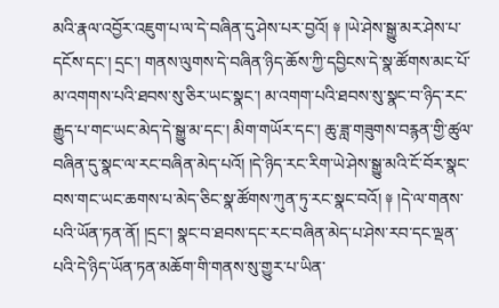མའི་རྣལ་འབྱོར་འཇུག་པ་ལ་དེ་བཞིན་དུ་ཤེས་པར་བྱའོ། ༈ །ཡེ་ཤེས་སྒྱུ་མར་ཤེས་པ་དངོས་དང་། དྲང་། གནས་ལུགས་དེ་བཞིན་ཉིད་ཆོས་ཀྱི་དབྱིངས་དེ་སྣ་ཚོགས་མང་པོ་མ་འགགས་པའི་ཐབས་སུ་ཅིར་ཡང་སྣང་། མ་འགག་པའི་ཐབས་སུ་སྣང་བ་ཉིད་རང་རྒྱུད་པ་གང་ཡང་མེད་དེ་སྒྱུ་མ་དང་། མིག་གཡོར་དང་། ཆུ་ཟླ་གཟུགས་བརྙན་གྱི་ཚུལ་བཞིན་དུ་སྣང་ལ་རང་བཞིན་མེད་པའོ། །དེ་ཉིད་རང་རིག་ཡེ་ཤེས་སྒྱུ་མའི་ངོ་བོར་སྣང་བས་གང་ཡང་ཆགས་པ་མེད་ཅིང་སྣ་ཚོགས་ཀུན་ཏུ་རང་སྣང་བའོ། ༈ །དེ་ལ་གནས་པའི་ཡོན་ཏན་ནོ། །དྲང་། སྣང་བ་ཐབས་དང་རང་བཞིན་མེད་པ་ཤེས་རབ་དང་ལྡན་པའི་དེ་ཉིད་ཡོན་ཏན་མཆོག་གི་གནས་སུ་གྱུར་པ་ཡིན་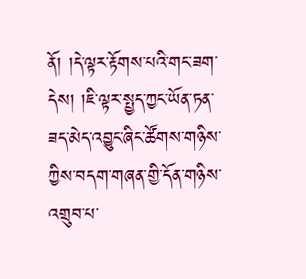ནོ། །དེ་ལྟར་རྟོགས་པའི་གང་ཟག་དེས། །ཇི་ལྟར་སྤྱད་ཀྱང་ཡོན་ཏན་ཟད་མེད་འབྱུང་ཞིང་ཚོགས་གཉིས་ཀྱིས་བདག་གཞན་གྱི་དོན་གཉིས་འགྲུབ་པ་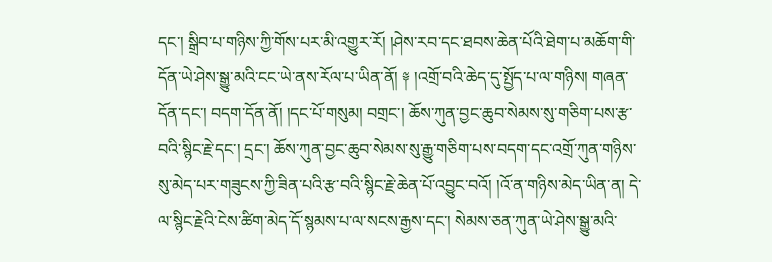དང་། སྒྲིབ་པ་གཉིས་ཀྱི་གོས་པར་མི་འགྱུར་རོ། །ཤེས་རབ་དང་ཐབས་ཆེན་པོའི་ཐེག་པ་མཆོག་གི་དོན་ཡེ་ཤེས་སྒྱུ་མའི་ངང་ཡེ་ནས་རོལ་པ་ཡིན་ནོ། ༈ །འགྲོ་བའི་ཆེད་དུ་སྤྱོད་པ་ལ་གཉིས། གཞན་དོན་དང་། བདག་དོན་ནོ། །དང་པོ་གསུམ། བགྲང་། ཆོས་ཀུན་བྱང་ཆུབ་སེམས་སུ་གཅིག་པས་རྩ་བའི་སྙིང་རྗེ་དང་། དྲང་། ཆོས་ཀུན་བྱང་ཆུབ་སེམས་སུ་རྒྱུ་གཅིག་པས་བདག་དང་འགྲོ་ཀུན་གཉིས་སུ་མེད་པར་གཟུངས་ཀྱི་ཟིན་པའི་རྩ་བའི་སྙིང་རྗེ་ཆེན་པོ་འབྱུང་བའོ། །འོ་ན་གཉིས་མེད་ཡིན་ན། དེ་ལ་སྙིང་རྗེའི་ངེས་ཚིག་མེད་དོ་སྙམས་པ་ལ་སངས་རྒྱས་དང་། སེམས་ཅན་ཀུན་ཡེ་ཤེས་སྒྱུ་མའི་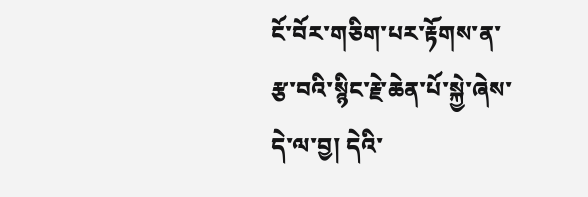ངོ་བོར་གཅིག་པར་རྟོགས་ན་རྩ་བའི་སྙིང་རྗེ་ཆེན་པོ་སྐྱེ་ཞེས་དེ་ལ་བྱ། དེའི་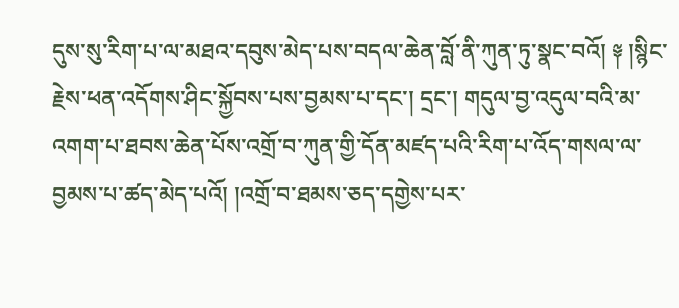དུས་སུ་རིག་པ་ལ་མཐའ་དབུས་མེད་པས་བདལ་ཆེན་བློ་ནི་ཀུན་ཏུ་སྣང་བའོ། ༈ །སྙིང་རྗེས་ཕན་འདོགས་ཤིང་སྐྱོབས་པས་བྱམས་པ་དང་། དྲང་། གདུལ་བྱ་འདུལ་བའི་མ་འགག་པ་ཐབས་ཆེན་པོས་འགྲོ་བ་ཀུན་གྱི་དོན་མཛད་པའི་རིག་པ་འོད་གསལ་ལ་བྱམས་པ་ཚད་མེད་པའོ། །འགྲོ་བ་ཐམས་ཅད་དགྱེས་པར་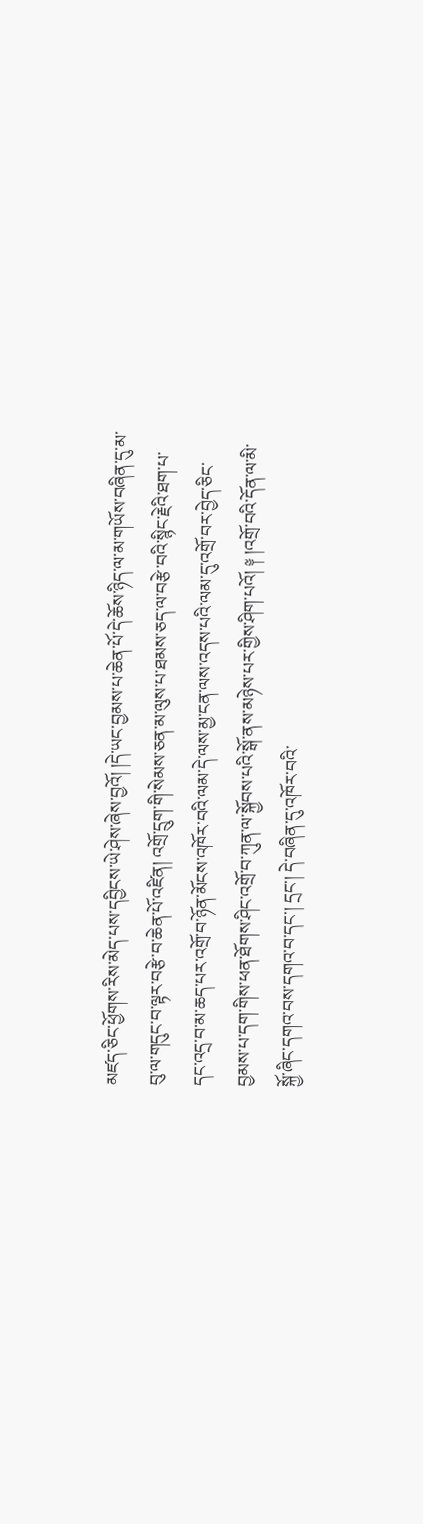མཛད་ཅིང་ཕྱོགས་རིས་མེད་པས་དབྱིངས་ཡེ་ཤེས་ཞེས་བྱའོ། །དེ་ཡང་བྱམས་པ་ཆེན་པོ་དེ་ཆོས་ཉིད་ལ་མ་གཡོས་བཞིན་དུ་མ་བུ་ལ་གདུང་བ་ལྟར་བརྩེ་བ་ཆེན་པོ་འཛིན། འགྲོ་དྲུག་གི་སེམས་ཅན་མ་ལུས་པ་ཐམས་ཅད་ལ་བརྩེ་བའི་སྙིང་རྗེའི་ཐག་པ་དང་འདྲ་བ་མ་ཆད་པར་འགྲོ་བ་ཉོན་མོངས་འཁོར་བའི་ལམ་དེ་ལས་མྱ་ངན་ལས་འདས་པའི་ལམ་དུ་འགྲོ་བར་བྱེད་ཅིང་བྱམས་པ་དག་གིས་ཕན་ཐོགས་ཤིང་འགྲོ་བ་ཀུན་ལ་སྐྱོབས་པའི་སྒོ་ནས་མཉེས་པར་གྱིས་ཤིག་པའོ། ༈ །འགྲོ་བའི་དོན་ལ་མི་སྐྱོ་ཞིང་དགའ་བས་དགའ་བ་དང་། དྲང་། དེ་བཞིན་དུ་འཁོར་བའི་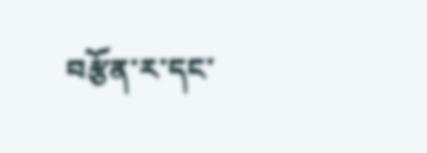བརྩོན་ར་དང་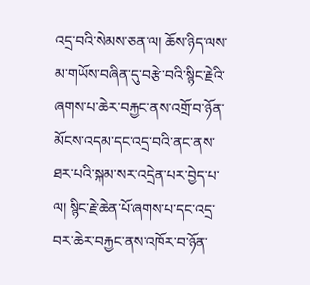འདྲ་བའི་སེམས་ཅན་ལ། ཆོས་ཉིད་ལས་མ་གཡོས་བཞིན་དུ་བརྩེ་བའི་སྙིང་རྗེའི་ཞགས་པ་ཆེར་བརྐྱང་ནས་འགྲོ་བ་ཉོན་མོངས་འདམ་དང་འདྲ་བའི་ནང་ནས་ཐར་པའི་སྐམ་སར་འདྲེན་པར་བྱེད་པ་ལ། སྙིང་རྗེ་ཆེན་པོ་ཞགས་པ་དང་འདྲ་བར་ཆེར་བརྐྱང་ནས་འཁོར་བ་ཉོན་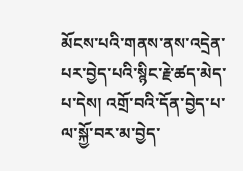མོངས་པའི་གནས་ནས་འདྲེན་པར་བྱེད་པའི་སྙིང་རྗེ་ཚད་མེད་པ་དེས། འགྲོ་བའི་དོན་བྱེད་པ་ལ་སྐྱོ་བར་མ་བྱེད་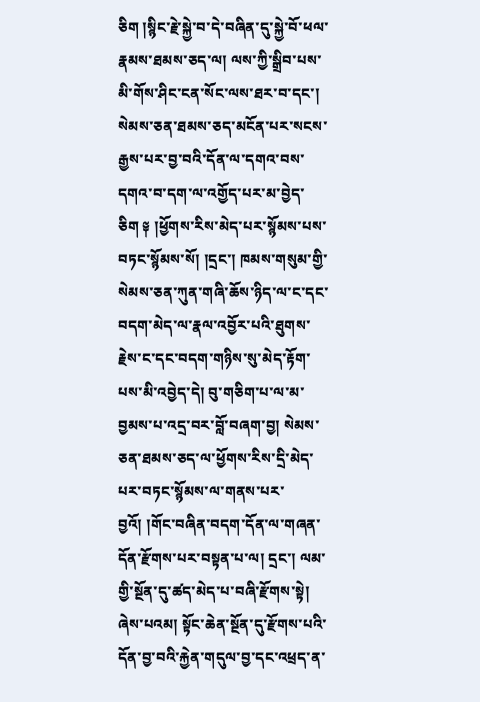ཅིག །སྙིང་རྗེ་སྐྱེ་བ་དེ་བཞིན་དུ་སྐྱེ་བོ་ཕལ་རྣམས་ཐམས་ཅད་ལ། ལས་ཀྱི་སྒྲིབ་པས་མི་གོས་ཤིང་ངན་སོང་ལས་ཐར་བ་དང་། སེམས་ཅན་ཐམས་ཅད་མངོན་པར་སངས་རྒྱས་པར་བྱ་བའི་དོན་ལ་དགའ་བས་དགའ་བ་དག་ལ་འགྱོད་པར་མ་བྱེད་ཅིག ༈ །ཕྱོགས་རིས་མེད་པར་སྙོམས་པས་བཏང་སྙོམས་སོ། །དྲང་། ཁམས་གསུམ་གྱི་སེམས་ཅན་ཀུན་གཞི་ཆོས་ཉིད་ལ་ང་དང་བདག་མེད་ལ་རྣལ་འབྱོར་པའི་ཐུགས་རྗེས་ང་དང་བདག་གཉིས་སུ་མེད་རྟོག་པས་མི་འབྱེད་དེ། བུ་གཅིག་པ་ལ་མ་བྱམས་པ་འདྲ་བར་བློ་བཞག་བྱ། སེམས་ཅན་ཐམས་ཅད་ལ་ཕྱོགས་རིས་དྲི་མེད་པར་བཏང་སྙོམས་ལ་གནས་པར་བྱའོ། །གོང་བཞིན་བདག་དོན་ལ་གཞན་དོན་རྫོགས་པར་བསྟན་པ་ལ། དྲང་། ལམ་གྱི་སྔོན་དུ་ཚད་མེད་པ་བཞི་རྫོགས་སྟེ། ཞེས་པའམ། སྟོང་ཆེན་སྔོན་དུ་རྫོགས་པའི་དོན་བྱ་བའི་རྐྱེན་གདུལ་བྱ་དང་འཕྲད་ན་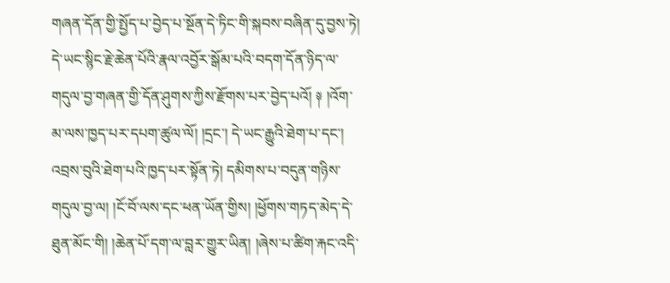གཞན་དོན་གྱི་སྤྱོད་པ་བྱེད་པ་སྔོན་དེ་ཏིང་གི་སྐབས་བཞིན་དུ་བྱས་ཏེ། དེ་ཡང་སྙིང་རྗེ་ཆེན་པོའི་རྣལ་འབྱོར་སྒོམ་པའི་བདག་དོན་ཉིད་ལ་གདུལ་བྱ་གཞན་གྱི་དོན་ཤུགས་ཀྱིས་རྫོགས་པར་བྱེད་པའོ། ༈ །འོག་མ་ལས་ཁྱད་པར་དཔག་ཚུལ་ལོ། །དྲང་། དེ་ཡང་རྒྱུའི་ཐེག་པ་དང་། འབྲས་བུའི་ཐེག་པའི་ཁྱད་པར་སྟོན་ཏེ། དམིགས་པ་བདུན་གཉིས་གདུལ་བྱ་ལ། །ངོ་བོ་ལས་དང་ཕན་ཡོན་གྱིས། །ཕྱོགས་གཏད་མེད་དེ་ཐུན་མོང་གི། །ཆེན་པོ་དག་ལ་བླར་གྱུར་ཡིན། །ཞེས་པ་ཚིག་རྐང་འདི་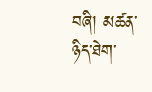བཞི། མཚན་ཉིད་ཐེག་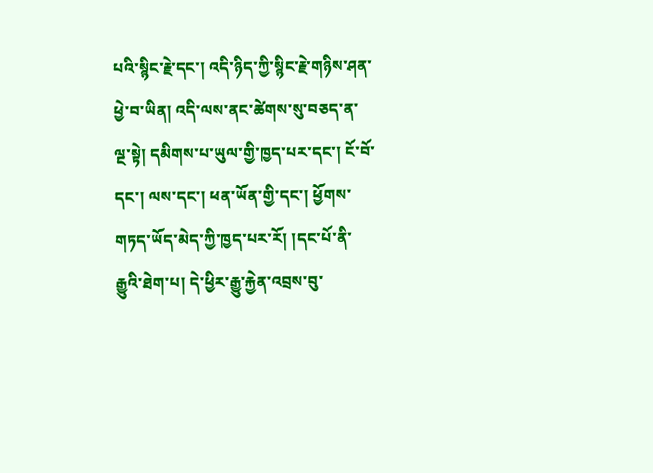པའི་སྙིང་རྗེ་དང་། འདི་ཉིད་ཀྱི་སྙིང་རྗེ་གཉིས་ཤན་ཕྱེ་བ་ཡིན། འདི་ལས་ནང་ཚེགས་སུ་བཅད་ན་ལྔ་སྟེ། དམིགས་པ་ཡུལ་གྱི་ཁྱད་པར་དང་། ངོ་བོ་དང་། ལས་དང་། ཕན་ཡོན་གྱི་དང་། ཕྱོགས་གཏད་ཡོད་མེད་ཀྱི་ཁྱད་པར་རོ། །དང་པོ་ནི་རྒྱུའི་ཐེག་པ། དེ་ཕྱིར་རྒྱུ་རྐྱེན་འབྲས་བུ་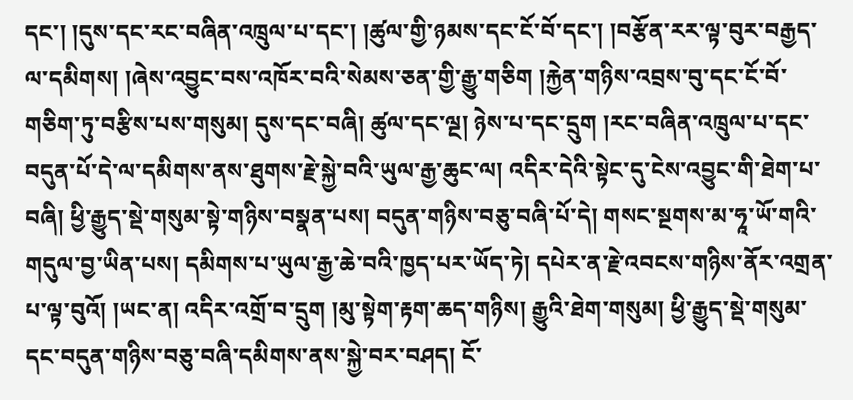དང་། །དུས་དང་རང་བཞིན་འཁྲུལ་པ་དང་། །ཚུལ་གྱི་ཉམས་དང་ངོ་བོ་དང་། །བརྩོན་རར་ལྟ་བུར་བརྒྱད་ལ་དམིགས། །ཞེས་འབྱུང་བས་འཁོར་བའི་སེམས་ཅན་གྱི་རྒྱུ་གཅིག །རྐྱེན་གཉིས་འབྲས་བུ་དང་ངོ་བོ་གཅིག་ཏུ་བརྩིས་པས་གསུམ། དུས་དང་བཞི། ཚུལ་དང་ལྔ། ཉེས་པ་དང་དྲུག །རང་བཞིན་འཁྲུལ་པ་དང་བདུན་པོ་དེ་ལ་དམིགས་ནས་ཐུགས་རྗེ་སྐྱེ་བའི་ཡུལ་རྒྱ་ཆུང་ལ། འདིར་དེའི་སྟེང་དུ་ངེས་འབྱུང་གི་ཐེག་པ་བཞི། ཕྱི་རྒྱུད་སྡེ་གསུམ་སྟེ་གཉིས་བསྣན་པས། བདུན་གཉིས་བཅུ་བཞི་པོ་དེ། གསང་སྔགས་མ་ཧཱ་ཡོ་གའི་གདུལ་བྱ་ཡིན་པས། དམིགས་པ་ཡུལ་རྒྱ་ཆེ་བའི་ཁྱད་པར་ཡོད་ཏེ། དཔེར་ན་རྗེ་འབངས་གཉིས་ནོར་འགྲན་པ་ལྟ་བུའོ། །ཡང་ན། འདིར་འགྲོ་བ་དྲུག །མུ་སྟེག་རྟག་ཆད་གཉིས། རྒྱུའི་ཐེག་གསུམ། ཕྱི་རྒྱུད་སྡེ་གསུམ་དང་བདུན་གཉིས་བཅུ་བཞི་དམིགས་ནས་སྐྱེ་བར་བཤད། ངོ་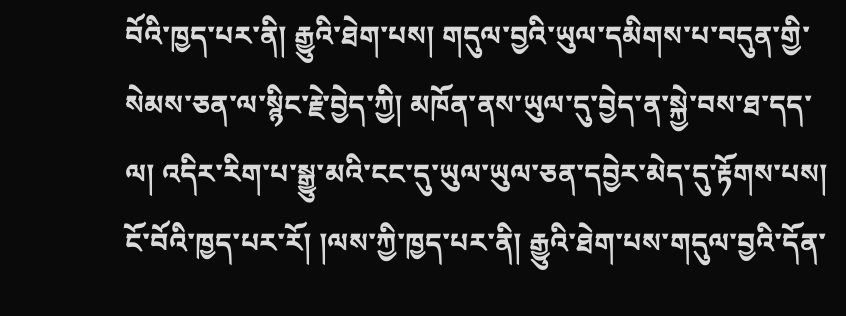བོའི་ཁྱད་པར་ནི། རྒྱུའི་ཐེག་པས། གདུལ་བྱའི་ཡུལ་དམིགས་པ་བདུན་གྱི་སེམས་ཅན་ལ་སྙིང་རྗེ་བྱེད་ཀྱི། མཁོན་ནས་ཡུལ་དུ་བྱེད་ན་སྐྱེ་བས་ཐ་དད་ལ། འདིར་རིག་པ་སྒྱུ་མའི་ངང་དུ་ཡུལ་ཡུལ་ཅན་དབྱེར་མེད་དུ་རྟོགས་པས། ངོ་བོའི་ཁྱད་པར་རོ། །ལས་ཀྱི་ཁྱད་པར་ནི། རྒྱུའི་ཐེག་པས་གདུལ་བྱའི་དོན་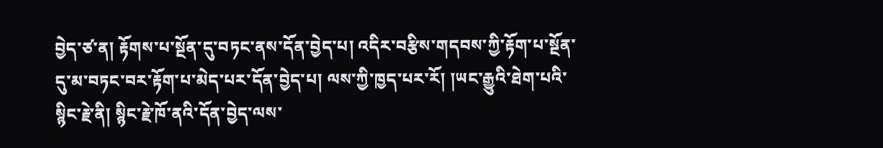བྱེད་ཙ་ན། རྟོགས་པ་སྔོན་དུ་བཏང་ནས་དོན་བྱེད་པ། འདིར་བརྩིས་གདབས་ཀྱི་རྟོག་པ་སྔོན་དུ་མ་བཏང་བར་རྟོག་པ་མེད་པར་དོན་བྱེད་པ། ལས་ཀྱི་ཁྱད་པར་རོ། །ཡང་རྒྱུའི་ཐེག་པའི་སྙིང་རྗེ་ནི། སྙིང་རྗེ་ཁོ་ནའི་དོན་བྱེད་ལས་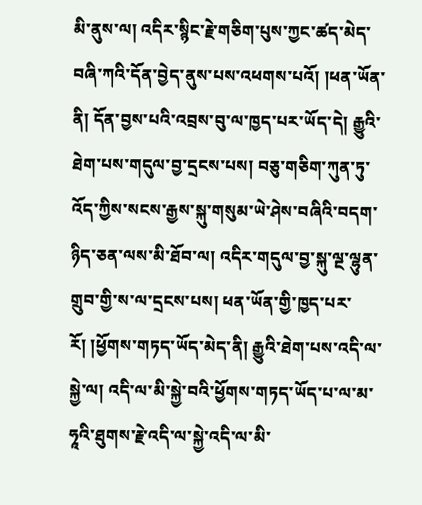མི་ནུས་ལ། འདིར་སྙིང་རྗེ་གཅིག་པུས་ཀྱང་ཚད་མེད་བཞི་ཀའི་དོན་བྱེད་ནུས་པས་འཕགས་པའོ། །ཕན་ཡོན་ནི། དོན་བྱས་པའི་འབྲས་བུ་ལ་ཁྱད་པར་ཡོད་དེ། རྒྱུའི་ཐེག་པས་གདུལ་བྱ་དྲངས་པས། བཅུ་གཅིག་ཀུན་ཏུ་འོད་ཀྱིས་སངས་རྒྱས་སྐུ་གསུམ་ཡེ་ཤེས་བཞིའི་བདག་ཉིད་ཅན་ལས་མི་ཐོབ་ལ། འདིར་གདུལ་བྱ་སྐུ་ལྔ་ལྷུན་གྲུབ་གྱི་ས་ལ་དྲངས་པས། ཕན་ཡོན་གྱི་ཁྱད་པར་རོ། །ཕྱོགས་གཏད་ཡོད་མེད་ནི། རྒྱུའི་ཐེག་པས་འདི་ལ་སྐྱེ་ལ། འདི་ལ་མི་སྐྱེ་བའི་ཕྱོགས་གཏད་ཡོད་པ་ལ་མ་ཧཱའི་ཐུགས་རྗེ་འདི་ལ་སྐྱེ་འདི་ལ་མི་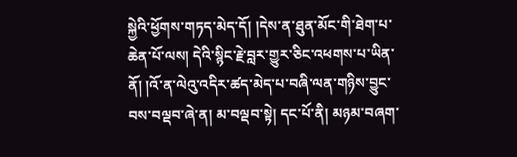སྐྱེའི་ཕྱོགས་གཏད་མེད་དོ། །དེས་ན་ཐུན་མོང་གི་ཐེག་པ་ཆེན་པོ་ལས། དེའི་སྙིང་རྗེ་བླར་གྱུར་ཅིང་འཕགས་པ་ཡིན་ནོ། །འོ་ན་ལེའུ་འདིར་ཚད་མེད་པ་བཞི་ལན་གཉིས་བྱུང་བས་བལྡབ་ཞེ་ན། མ་བལྡབ་སྟེ། དང་པོ་ནི། མཉམ་བཞག་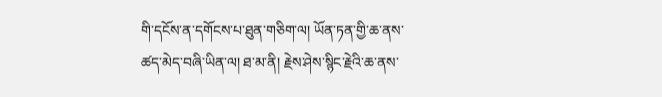གི་དངོས་ན་དགོངས་པ་ཐུན་གཅིག་ལ། ཡོན་ཏན་གྱི་ཆ་ནས་ཚད་མེད་བཞི་ཡིན་ལ། ཐ་མ་ནི། རྗེས་ཤེས་སྙིང་རྗེའི་ཆ་ནས་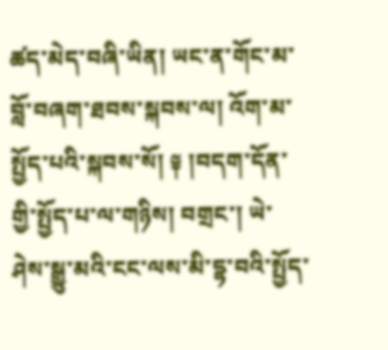ཚད་མེད་བཞི་ཡིན། ཡང་ན་གོང་མ་བློ་བཞག་ཐབས་སྐབས་ལ། འོག་མ་སྤྱོད་པའི་སྐབས་སོ། ༈ །བདག་དོན་གྱི་སྤྱོད་པ་ལ་གཉིས། བགྲང་། ཡེ་ཤེས་སྒྱུ་མའི་ངང་ལས་མི་དྷ་བའི་སྤྱོད་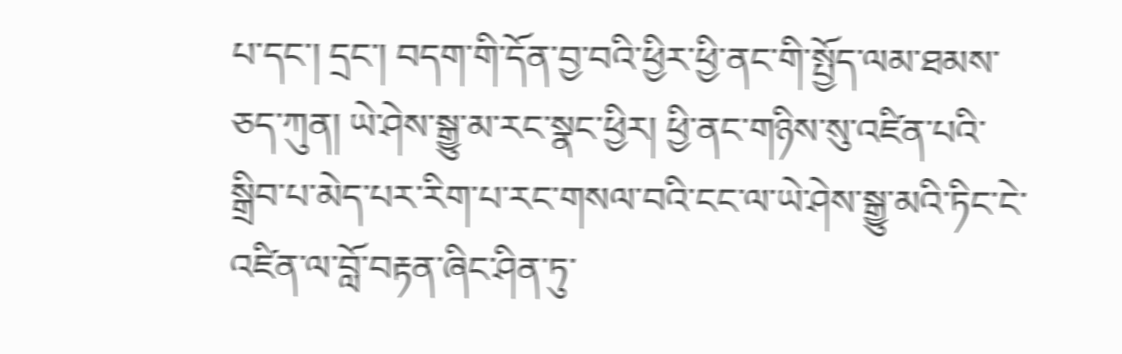པ་དང་། དྲང་། བདག་གི་དོན་བྱ་བའི་ཕྱིར་ཕྱི་ནང་གི་སྤྱོད་ལམ་ཐམས་ཅད་ཀུན། ཡེ་ཤེས་སྒྱུ་མ་རང་སྣང་ཕྱིར། ཕྱི་ནང་གཉིས་སུ་འཛིན་པའི་སྒྲིབ་པ་མེད་པར་རིག་པ་རང་གསལ་བའི་ངང་ལ་ཡེ་ཤེས་སྒྱུ་མའི་ཏིང་ངེ་འཛིན་ལ་བློ་བརྟན་ཞིང་ཤིན་ཏུ་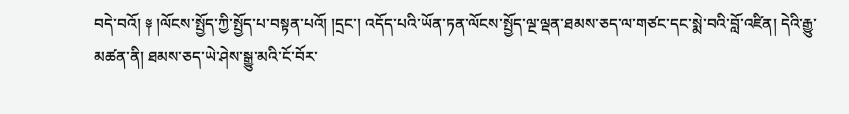བདེ་བའོ། ༈ །ལོངས་སྤྱོད་ཀྱི་སྤྱོད་པ་བསྟན་པའོ། །དྲང་། འདོད་པའི་ཡོན་ཏན་ལོངས་སྤྱོད་ལྔ་ལྡན་ཐམས་ཅད་ལ་གཙང་དང་སྨེ་བའི་བློ་འཛིན། དེའི་རྒྱུ་མཚན་ནི། ཐམས་ཅད་ཡེ་ཤེས་སྒྱུ་མའི་ངོ་བོར་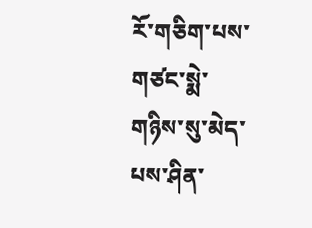རོ་གཅིག་པས་གཙང་སྨེ་གཉིས་སུ་མེད་པས་ཤིན་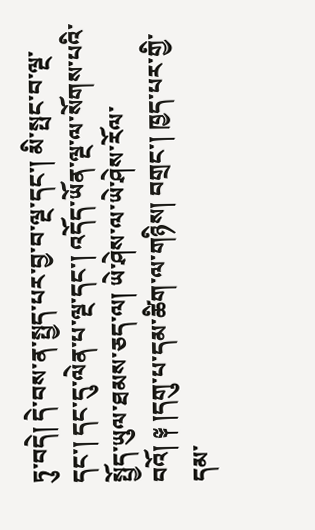ཏུ་བདེ། དེ་བས་ན་སྤྱད་པར་བྱ་བ་ལྔ་དང་། མི་སྤང་བ་ལྔ་དང་། དང་དུ་ལེན་པ་ལྔ་དང་། འདོད་ཡོན་ལྔ་ལ་སོགས་པའི་སྤྱོད་ཡུལ་ཐམས་ཅད་ལ། ཡེ་ཤེས་ལ་ཡེ་ཤེས་རོལ་བའོ། ༈ །དགུ་པ་དམ་ཚིག་ལ་གཉིས། བགྲང་། ཁྱད་པར་གྱི་དམ་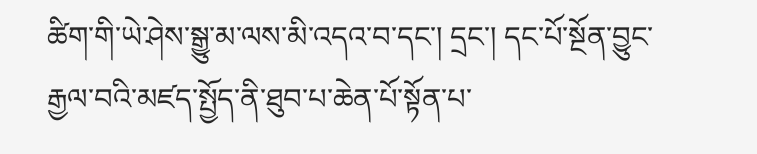ཚིག་གི་ཡེ་ཤེས་སྒྱུ་མ་ལས་མི་འདའ་བ་དང་། དྲང་། དང་པོ་སྔོན་བྱུང་རྒྱལ་བའི་མཛད་སྤྱོད་ནི་ཐུབ་པ་ཆེན་པོ་སྟོན་པ་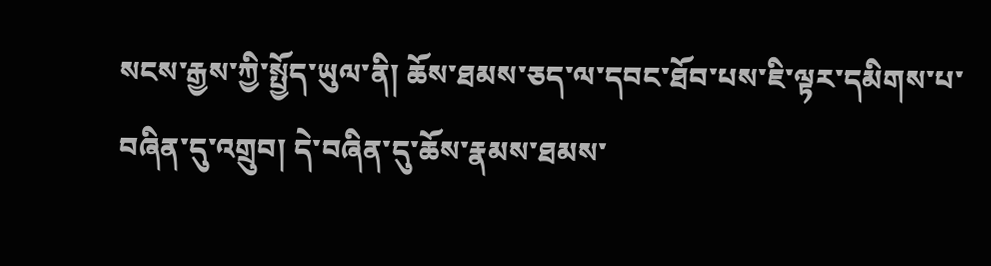སངས་རྒྱས་ཀྱི་སྤྱོད་ཡུལ་ནི། ཆོས་ཐམས་ཅད་ལ་དབང་ཐོབ་པས་ཇི་ལྟར་དམིགས་པ་བཞིན་དུ་འགྲུབ། དེ་བཞིན་དུ་ཆོས་རྣམས་ཐམས་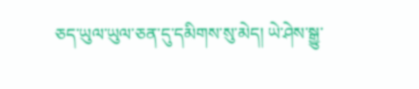ཅད་ཡུལ་ཡུལ་ཅན་དུ་དམིགས་སུ་མེད། ཡེ་ཤེས་སྒྱུ་